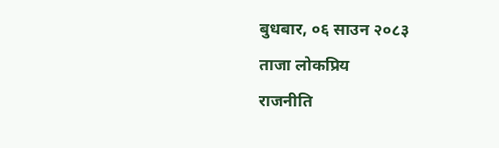बुधबार, ०६ साउन २०८३
ताजा लोकप्रिय
राजनीति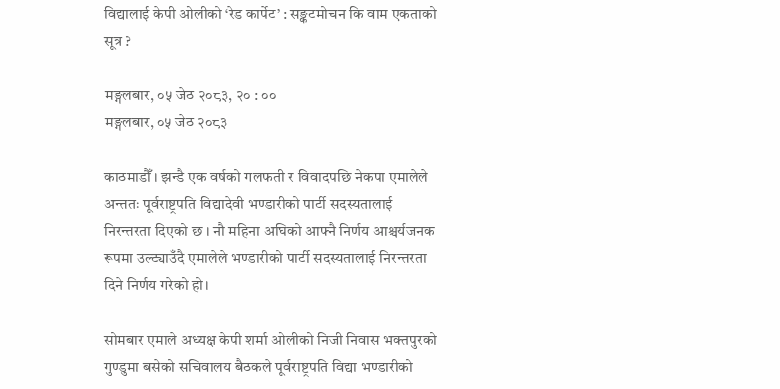विद्यालाई केपी ओलीको ‘रेड कार्पेट’ : सङ्कटमोचन कि वाम एकताको सूत्र ?

मङ्गलबार, ०५ जेठ २०८३, २० : ००
मङ्गलबार, ०५ जेठ २०८३

काठमाडौँ । झन्डै एक वर्षको गलफती र विवादपछि नेकपा एमालेले अन्ततः पूर्वराष्ट्रपति विद्यादेवी भण्डारीको पार्टी सदस्यतालाई निरन्तरता दिएको छ । नौ महिना अघिको आफ्नै निर्णय आश्चर्यजनक रूपमा उल्ट्याउँदै एमालेले भण्डारीको पार्टी सदस्यतालाई निरन्तरता दिने निर्णय गरेको हो।

सोमबार एमाले अध्यक्ष केपी शर्मा ओलीको निजी निवास भक्तपुरको गुण्डुमा बसेको सचिवालय बैठकले पूर्वराष्ट्रपति विद्या भण्डारीको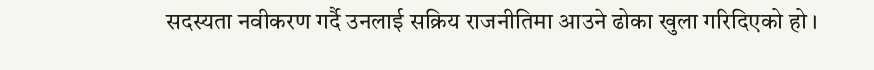सदस्यता नवीकरण गर्दै उनलाई सक्रिय राजनीतिमा आउने ढोका खुला गरिदिएको हो ।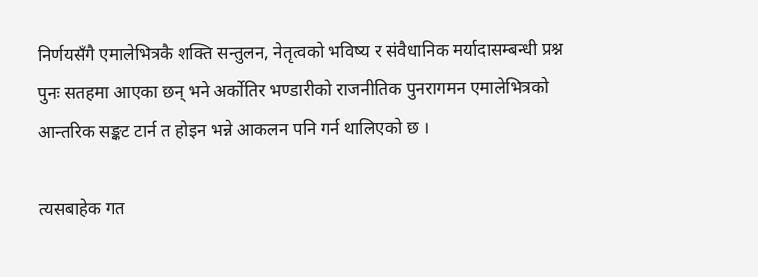निर्णयसँगै एमालेभित्रकै शक्ति सन्तुलन, नेतृत्वको भविष्य र संवैधानिक मर्यादासम्बन्धी प्रश्न पुनः सतहमा आएका छन् भने अर्कोतिर भण्डारीको राजनीतिक पुनरागमन एमालेभित्रको आन्तरिक सङ्कट टार्न त होइन भन्ने आकलन पनि गर्न थालिएको छ ।

त्यसबाहेक गत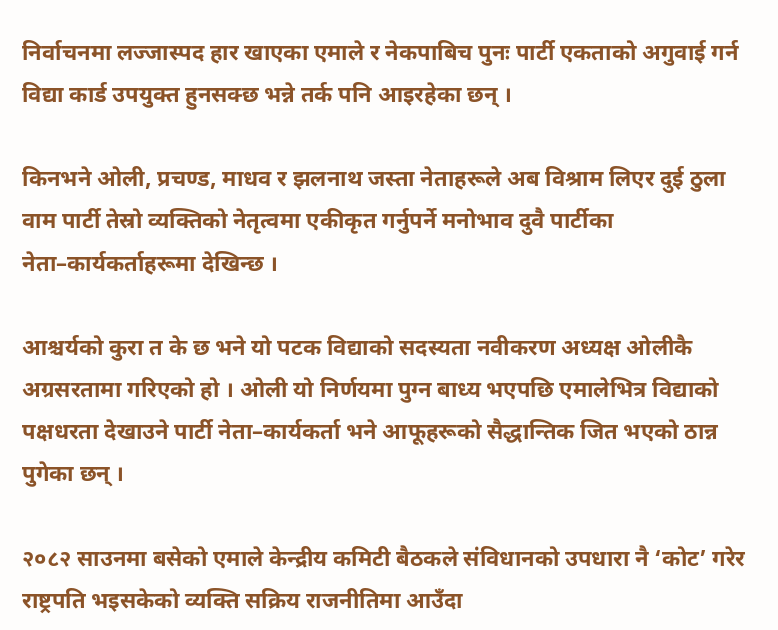निर्वाचनमा लज्जास्पद हार खाएका एमाले र नेकपाबिच पुनः पार्टी एकताको अगुवाई गर्न विद्या कार्ड उपयुक्त हुनसक्छ भन्ने तर्क पनि आइरहेका छन् ।

किनभने ओली, प्रचण्ड, माधव र झलनाथ जस्ता नेताहरूले अब विश्राम लिएर दुई ठुला वाम पार्टी तेस्रो व्यक्तिको नेतृत्वमा एकीकृत गर्नुपर्ने मनोभाव दुवै पार्टीका नेता–कार्यकर्ताहरूमा देखिन्छ ।

आश्चर्यको कुरा त के छ भने यो पटक विद्याको सदस्यता नवीकरण अध्यक्ष ओलीकै अग्रसरतामा गरिएको हो । ओली यो निर्णयमा पुग्न बाध्य भएपछि एमालेभित्र विद्याको पक्षधरता देखाउने पार्टी नेता–कार्यकर्ता भने आफूहरूको सैद्धान्तिक जित भएको ठान्न पुगेका छन् ।

२०८२ साउनमा बसेको एमाले केन्द्रीय कमिटी बैठकले संविधानको उपधारा नै ‘कोट’ गरेर राष्ट्रपति भइसकेको व्यक्ति सक्रिय राजनीतिमा आउँदा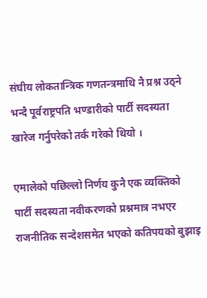संघीय लोकतान्त्रिक गणतन्त्रमाथि नै प्रश्न उठ्ने भन्दै पूर्वराष्ट्रपति भण्डारीको पार्टी सदस्यता खारेज गर्नुपरेको तर्क गरेको थियो ।

एमालेको पछिल्लो निर्णय कुनै एक व्यक्तिको पार्टी सदस्यता नवीकरणको प्रश्नमात्र नभएर राजनीतिक सन्देशसमेत भएको कतिपयको बुझाइ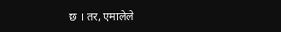छ । तर, एमालेले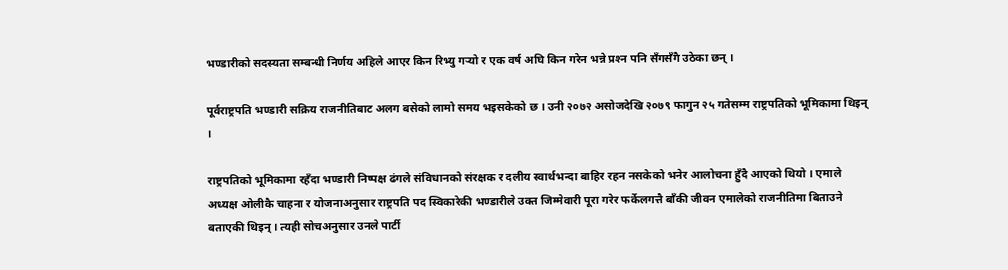भण्डारीको सदस्यता सम्बन्धी निर्णय अहिले आएर किन रिभ्यु गर्‍यो र एक वर्ष अघि किन गरेन भन्ने प्रश्‍न पनि सँगसँगै उठेका छन् ।

पूर्वराष्ट्रपति भण्डारी सक्रिय राजनीतिबाट अलग बसेको लामो समय भइसकेको छ । उनी २०७२ असोजदेखि २०७९ फागुन २५ गतेसम्म राष्ट्रपतिको भूमिकामा थिइन् ।

राष्ट्रपतिको भूमिकामा रहँदा भण्डारी निष्पक्ष ढंगले संविधानको संरक्षक र दलीय स्वार्थभन्दा बाहिर रहन नसकेको भनेर आलोचना हुँदै आएको थियो । एमाले अध्यक्ष ओलीकै चाहना र योजनाअनुसार राष्ट्रपति पद स्विकारेकी भण्डारीले उक्त जिम्मेवारी पूरा गरेर फर्केलगत्तै बाँकी जीवन एमालेको राजनीतिमा बिताउने बताएकी थिइन् । त्यही सोचअनुसार उनले पार्टी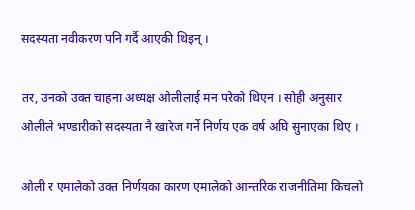सदस्यता नवीकरण पनि गर्दै आएकी थिइन् ।

तर, उनको उक्त चाहना अध्यक्ष ओलीलाई मन परेको थिएन । सोही अनुसार ओलीले भण्डारीको सदस्यता नै खारेज गर्ने निर्णय एक वर्ष अघि सुनाएका थिए ।

ओली र एमालेको उक्त निर्णयका कारण एमालेको आन्तरिक राजनीतिमा किचलो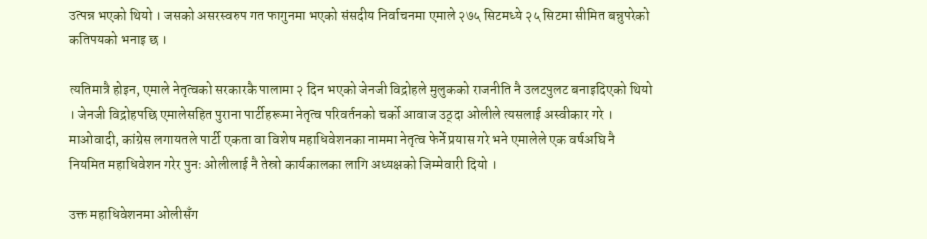उत्पन्न भएको थियो । जसको असरस्वरुप गत फागुनमा भएको संसदीय निर्वाचनमा एमाले २७५ सिटमध्ये २५ सिटमा सीमित बन्नुपरेको कतिपयको भनाइ छ ।

त्यतिमात्रै होइन, एमाले नेतृत्वको सरकारकै पालामा २ दिन भएको जेनजी विद्रोहले मुलुकको राजनीति नै उलटपुलट बनाइदिएको थियो । जेनजी विद्रोहपछि एमालेसहित पुराना पार्टीहरूमा नेतृत्व परिवर्तनको चर्को आवाज उठ्दा ओलीले त्यसलाई अस्वीकार गरे । माओवादी, कांग्रेस लगायतले पार्टी एकता वा विशेष महाधिवेशनका नाममा नेतृत्व फेर्ने प्रयास गरे भने एमालेले एक वर्षअघि नै नियमित महाधिवेशन गरेर पुनः ओलीलाई नै तेस्रो कार्यकालका लागि अध्यक्षको जिम्मेवारी दियो ।

उक्त महाधिवेशनमा ओलीसँग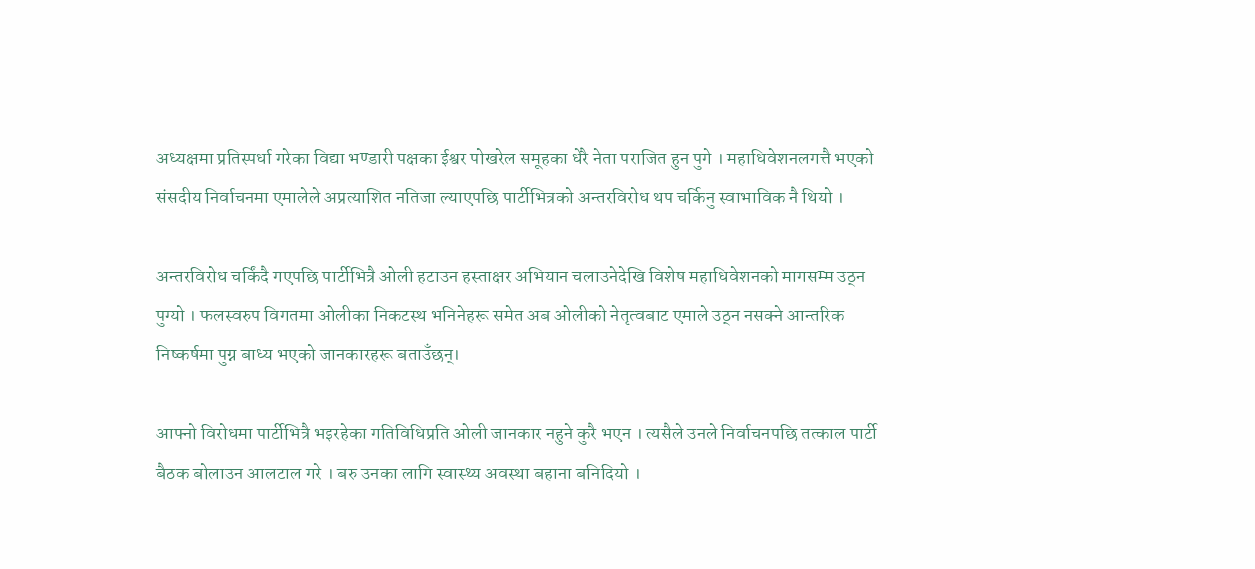अध्यक्षमा प्रतिस्पर्धा गरेका विद्या भण्डारी पक्षका ईश्वर पोखरेल समूहका धेरै नेता पराजित हुन पुगे । महाधिवेशनलगत्तै भएको संसदीय निर्वाचनमा एमालेले अप्रत्याशित नतिजा ल्याएपछि पार्टीभित्रको अन्तरविरोध थप चर्किनु स्वाभाविक नै थियो ।

अन्तरविरोध चर्किंदै गएपछि पार्टीभित्रै ओली हटाउन हस्ताक्षर अभियान चलाउनेदेखि विशेष महाधिवेशनको मागसम्म उठ्न पुग्यो । फलस्वरुप विगतमा ओलीका निकटस्थ भनिनेहरू समेत अब ओलीको नेतृत्वबाट एमाले उठ्न नसक्ने आन्तरिक निष्कर्षमा पुग्न बाध्य भएको जानकारहरू बताउँछन्।

आफ्नो विरोधमा पार्टीभित्रै भइरहेका गतिविधिप्रति ओली जानकार नहुने कुरै भएन । त्यसैले उनले निर्वाचनपछि तत्काल पार्टी बैठक बोलाउन आलटाल गरे । बरु उनका लागि स्वास्थ्य अवस्था बहाना बनिदियो ।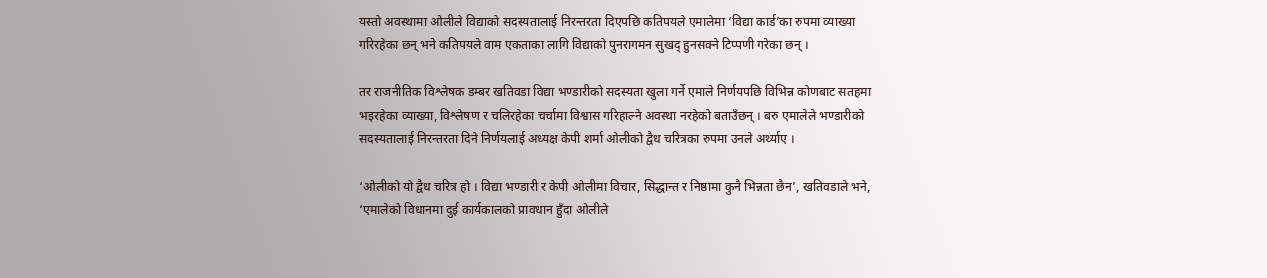यस्तो अवस्थामा ओलीले विद्याको सदस्यतालाई निरन्तरता दिएपछि कतिपयले एमालेमा ‘विद्या कार्ड’का रुपमा व्याख्या गरिरहेका छन् भने कतिपयले वाम एकताका लागि विद्याको पुनरागमन सुखद् हुनसक्ने टिप्पणी गरेका छन् ।

तर राजनीतिक विश्लेषक डम्बर खतिवडा विद्या भण्डारीको सदस्यता खुला गर्ने एमाले निर्णयपछि विभिन्न कोणबाट सतहमा भइरहेका व्याख्या, विश्लेषण र चलिरहेका चर्चामा विश्वास गरिहाल्ने अवस्था नरहेको बताउँछन् । बरु एमालेले भण्डारीको सदस्यतालाई निरन्तरता दिने निर्णयलाई अध्यक्ष केपी शर्मा ओलीको द्वैध चरित्रका रुपमा उनले अर्थ्याए ।

‘ओलीको यो द्वैध चरित्र हो । विद्या भण्डारी र केपी ओलीमा विचार, सिद्धान्त र निष्ठामा कुनै भिन्नता छैन’, खतिवडाले भने, ‘एमालेको विधानमा दुई कार्यकालको प्रावधान हुँदा ओलीले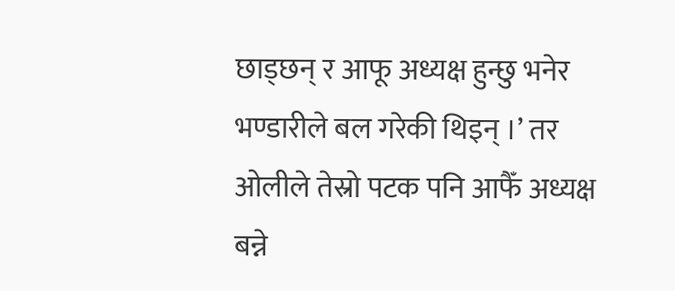छाड्छन् र आफू अध्यक्ष हुन्छु भनेर भण्डारीले बल गरेकी थिइन् ।’ तर ओलीले तेस्रो पटक पनि आफैँ अध्यक्ष बन्ने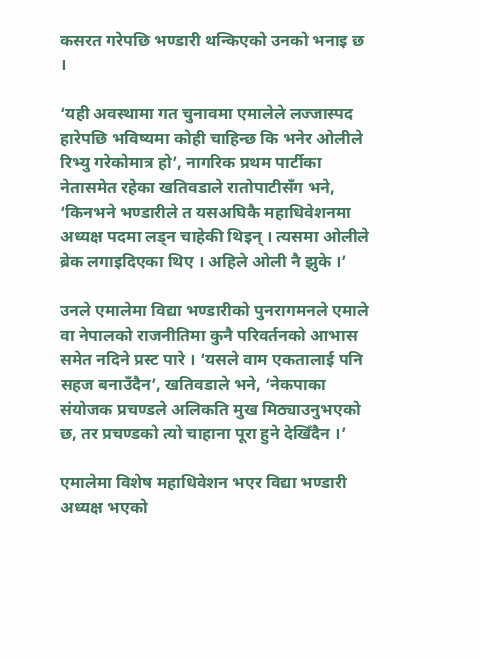कसरत गरेपछि भण्डारी थन्किएको उनको भनाइ छ ।

‘यही अवस्थामा गत चुनावमा एमालेले लज्जास्पद हारेपछि भविष्यमा कोही चाहिन्छ कि भनेर ओलीले रिभ्यु गरेकोमात्र हो’, नागरिक प्रथम पार्टीका नेतासमेत रहेका खतिवडाले रातोपाटीसँग भने, ‘किनभने भण्डारीले त यसअघिकै महाधिवेशनमा अध्यक्ष पदमा लड्न चाहेकी थिइन् । त्यसमा ओलीले ब्रेक लगाइदिएका थिए । अहिले ओली नै झुके ।’

उनले एमालेमा विद्या भण्डारीको पुनरागमनले एमाले वा नेपालको राजनीतिमा कुनै परिवर्तनको आभास समेत नदिने प्रस्ट पारे । ‘यसले वाम एकतालाई पनि सहज बनाउँदैन’, खतिवडाले भने, ‘नेकपाका संयोजक प्रचण्डले अलिकति मुख मिठ्याउनुभएको छ, तर प्रचण्डको त्यो चाहाना पूरा हुने देखिँदैन ।’

एमालेमा विशेष महाधिवेशन भएर विद्या भण्डारी अध्यक्ष भएको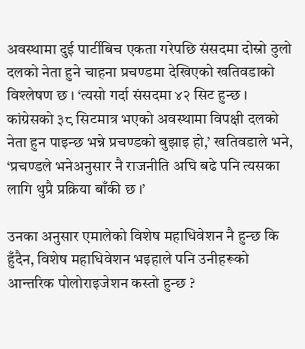अवस्थामा दुई पार्टीबिच एकता गरेपछि संसदमा दोस्रो ठुलो दलको नेता हुने चाहना प्रचण्डमा देखिएको खतिवडाको विश्लेषण छ । ‘त्यसो गर्दा संसदमा ४२ सिट हुन्छ । कांग्रेसको ३८ सिटमात्र भएको अवस्थामा विपक्षी दलको नेता हुन पाइन्छ भन्ने प्रचण्डको बुझाइ हो,’ खतिवडाले भने, ‘प्रचण्डले भनेअनुसार नै राजनीति अघि बढे पनि त्यसका लागि थुप्रै प्रक्रिया बाँकी छ ।’

उनका अनुसार एमालेको विशेष महाधिवेशन नै हुन्छ कि हुँदैन, विशेष महाधिवेशन भइहाले पनि उनीहरूको आन्तरिक पोलोराइजेशन कस्तो हुन्छ ?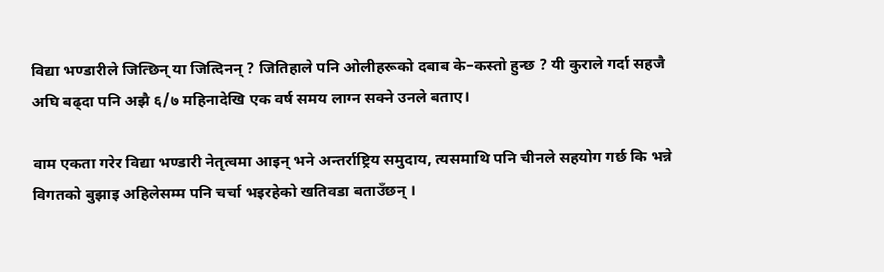विद्या भण्डारीले जित्छिन् या जित्दिनन् ? जितिहाले पनि ओलीहरूको दबाब के–कस्तो हुन्छ ? यी कुराले गर्दा सहजै अघि बढ्दा पनि अझै ६/७ महिनादेखि एक वर्ष समय लाग्न सक्ने उनले बताए।

वाम एकता गरेर विद्या भण्डारी नेतृत्वमा आइन् भने अन्तर्राष्ट्रिय समुदाय, त्यसमाथि पनि चीनले सहयोग गर्छ कि भन्ने विगतको बुझाइ अहिलेसम्म पनि चर्चा भइरहेको खतिवडा बताउँछन् ।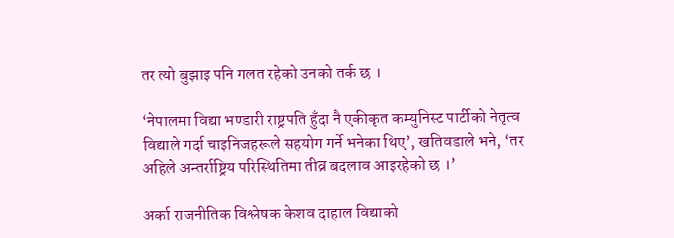तर त्यो बुझाइ पनि गलत रहेको उनको तर्क छ ।

‘नेपालमा विद्या भण्डारी राष्ट्रपति हुँदा नै एकीकृत कम्युनिस्ट पार्टीको नेतृत्व विद्याले गर्दा चाइनिजहरूले सहयोग गर्ने भनेका थिए’, खतिवडाले भने, ‘तर अहिले अन्तर्राष्ट्रिय परिस्थितिमा तीव्र बदलाव आइरहेको छ ।’

अर्का राजनीतिक विश्लेषक केशव दाहाल विद्याको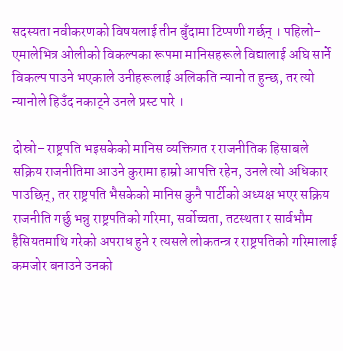सदस्यता नवीकरणको विषयलाई तीन बुँदामा टिप्पणी गर्छन् । पहिलो– एमालेभित्र ओलीको विकल्पका रूपमा मानिसहरूले विद्यालाई अघि सार्ने विकल्प पाउने भएकाले उनीहरूलाई अलिकति न्यानो त हुन्छ, तर त्यो न्यानोले हिउँद नकाट्ने उनले प्रस्ट पारे ।

दोस्रो– राष्ट्रपति भइसकेको मानिस व्यक्तिगत र राजनीतिक हिसाबले सक्रिय राजनीतिमा आउने कुरामा हाम्रो आपत्ति रहेन, उनले त्यो अधिकार पाउछिन्, तर राष्ट्रपति भैसकेको मानिस कुनै पार्टीको अध्यक्ष भएर सक्रिय राजनीति गर्छु भन्नु राष्ट्रपतिको गरिमा, सर्वोच्चता, तटस्थता र सार्वभौम हैसियतमाथि गरेको अपराध हुने र त्यसले लोकतन्त्र र राष्ट्रपतिको गरिमालाई कमजोर बनाउने उनको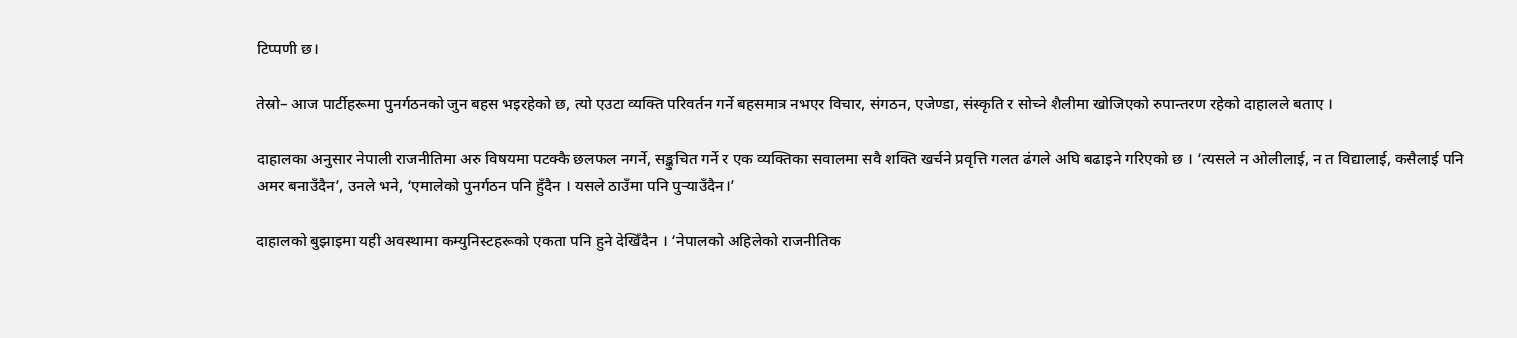टिप्पणी छ।

तेस्रो– आज पार्टीहरूमा पुनर्गठनको जुन बहस भइरहेको छ, त्यो एउटा व्यक्ति परिवर्तन गर्ने बहसमात्र नभएर विचार, संगठन, एजेण्डा, संस्कृति र सोच्ने शैलीमा खोजिएको रुपान्तरण रहेको दाहालले बताए ।

दाहालका अनुसार नेपाली राजनीतिमा अरु विषयमा पटक्कै छलफल नगर्ने, सङ्कुचित गर्ने र एक व्यक्तिका सवालमा सवै शक्ति खर्चने प्रवृत्ति गलत ढंगले अघि बढाइने गरिएको छ । ‘त्यसले न ओलीलाई, न त विद्यालाई, कसैलाई पनि अमर बनाउँदैन’, उनले भने, ‘एमालेको पुनर्गठन पनि हुँदैन । यसले ठाउँमा पनि पुर्‍याउँदैन।’

दाहालको बुझाइमा यही अवस्थामा कम्युनिस्टहरूको एकता पनि हुने देखिँदैन । ‘नेपालको अहिलेको राजनीतिक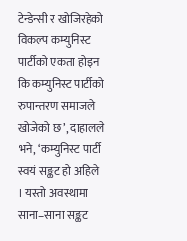टेन्डेन्सी र खोजिरहेको विकल्प कम्युनिस्ट पार्टीको एकता होइन कि कम्युनिस्ट पार्टीको रुपान्तरण समाजले खोजेको छ’, दाहालले भने, ‘कम्युनिस्ट पार्टी स्वयं सङ्कट हो अहिले । यस्तो अवस्थामा साना–साना सङ्कट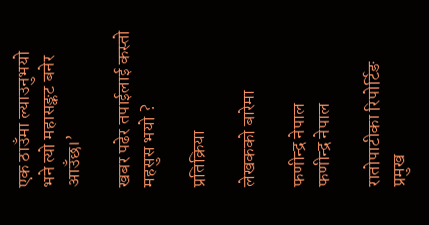एक ठाउँमा ल्याउनुभयो भने त्यो महासङ्कट बनेर आउँछ।’

खबर पढेर तपाईलाई कस्तो महसुस भयो ?

प्रतिक्रिया

लेखकको बारेमा

फणीन्द्र नेपाल
फणीन्द्र नेपाल

रातोपाटीका रिपोर्टिङ प्रमुख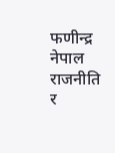फणीन्द्र नेपाल  राजनीति र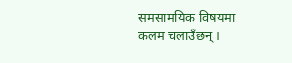समसामयिक विषयमा कलम चलाउँछन् ।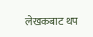लेखकबाट थप